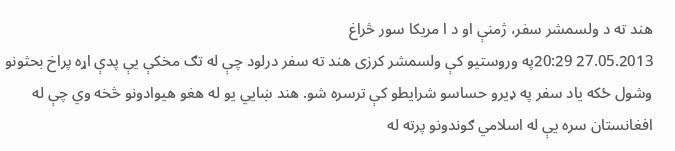هند ته د ولسمشر سفر، ژمنې او د ا مريکا سور څراغ
27.05.2013 20:29په وروستیو کې ولسمشر کرزی هند ته سفر درلود چې له تګ مخکې یې پدې اړه پراخ بحثونو وشول ځکه یاد سفر په ډیرو حساسو شرایطو کې ترسره شو. هند ښايي یو له هغو هیوادونو څخه وي چې له افغانستان سره یې له اسلامي ګوندونو پرته له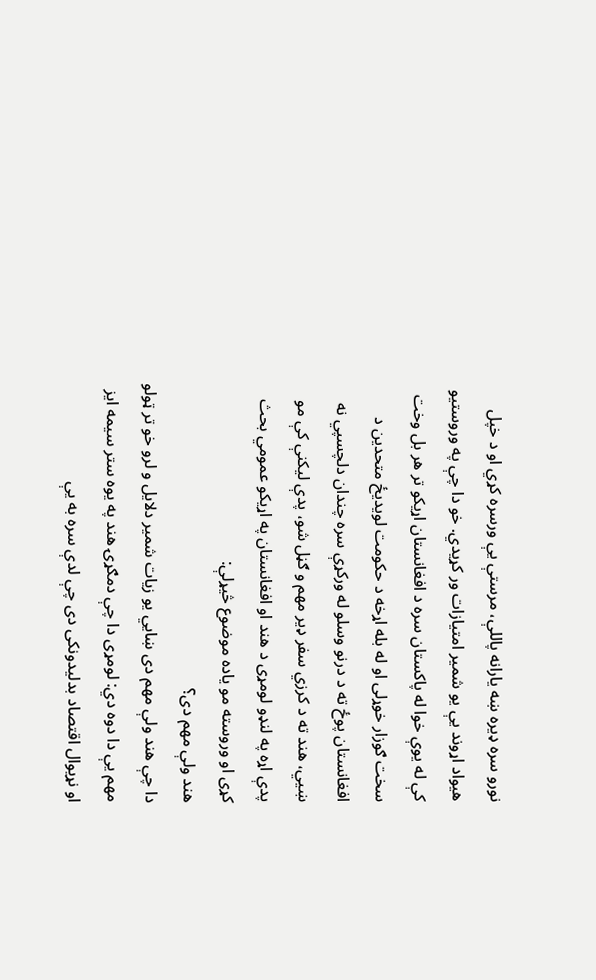نورو سره ډیره ښه یارانه پاللې، مرستې یې ورسره کړي او د خپل هیواد اړوند یې یو شمیر امتیازات ور کړیدي. خو دا چې په وروستیو کې له یوې خوا له پاکستان سره د افغانستان اړیکو تر هر بل وخت سخت ګوزار خوړلی او له بله اړخه د حکومت لویدیځ متحدین د افغانستان پوځ ته د درنو وسلو له ورکړې سره چندان دلچسپي نه ښيي، هند ته د کرزي سفر ډیر مهم و ګڼل شو، پدې لیکنې کې مو پدې اړه په لنډو لومړی د هند او افغانستان په اړیکو عمومي بحث کړی او وروسته مو یاده موضوع څیړلې:
هند ولې مهم دی؟
دا چې هند ولې مهم دی ښايي یو زیات شمیر دلایل و لرو خو تر ټولو مهم یې دا دوه دي: لومړی دا چې دمګړۍ هند په یوه ستر سیمه ایز او نړیوال اقتصاد بدلیدونکی دی چې لدې سره به یې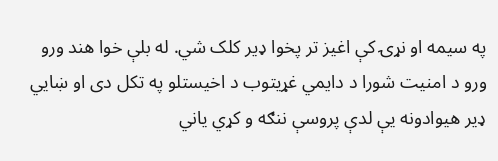په سیمه او نړۍ کې اغیز تر پخوا ډیر کلک شي. له بلې خوا هند ورو ورو د امنیت شورا د دایمي غړیتوب د اخیستلو په تکل دی او ښايي ډیر هیوادونه یې لدې پروسې ننګه و کړي یاني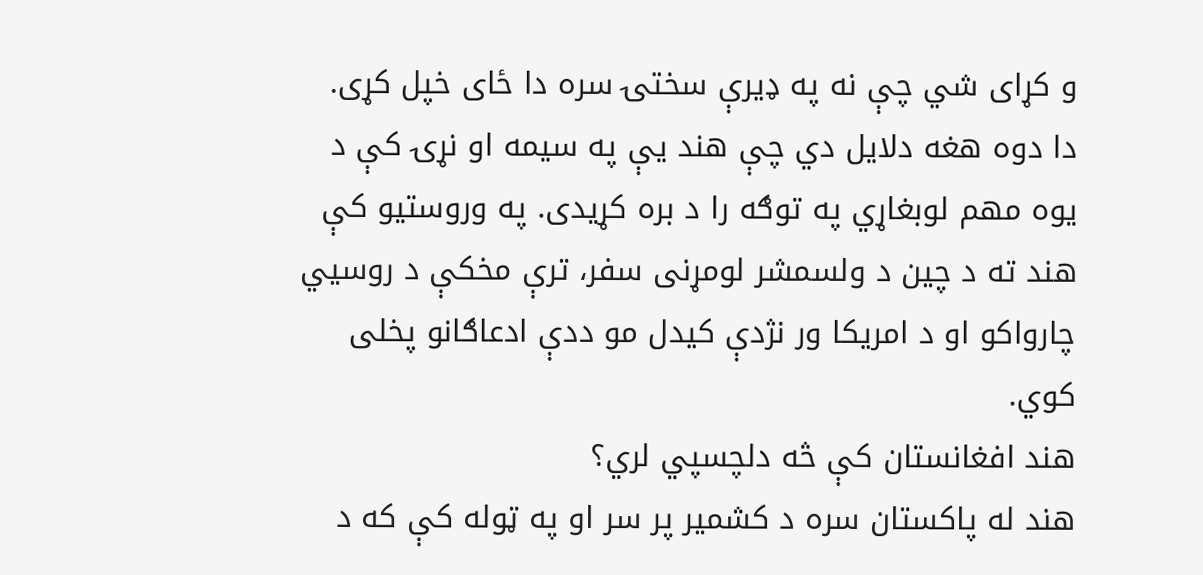و کړای شي چې نه په ډیرې سختۍ سره دا ځای خپل کړی. دا دوه هغه دلایل دي چې هند یې په سیمه او نړۍ کې د یوه مهم لوبغاړي په توګه را د بره کړیدی. په وروستیو کې هند ته د چین د ولسمشر لومړنی سفر، ترې مخکې د روسیي چارواکو او د امریکا ور نژدې کیدل مو ددې ادعاګانو پخلی کوي.
هند افغانستان کې څه دلچسپي لري؟
هند له پاکستان سره د کشمیر پر سر او په ټوله کې که د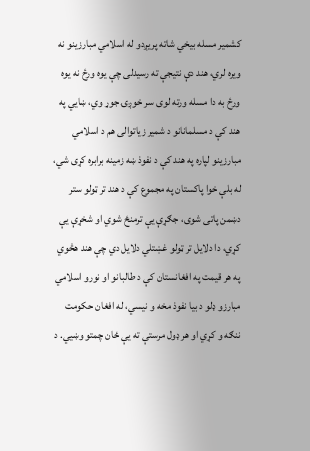کشمیر مسله بیخي شاته پریږدو له اسلامي مبارزینو نه ویره لري، هند دې نتیجې ته رسیدلی چې یوه ورځ نه یوه ورځ به دا مسله ورته لوی سر خوږۍ جوړ وي، ښايي په هند کې د مسلمانانو د شمیر زیاتوالی هم د اسلامي مبارزینو لپاره په هند کې د نفوذ ښه زمینه برابره کړی شي، له بلې خوا پاکستان په مجموع کې د هند تر ټولو ستر دښمن پاتی شوی، جګړې یې ترمنځ شوي او شخړې یې کړي، دا دلایل تر ټولو غښتلي دلایل دي چې هند هڅوي په هر قیمت په افغانستان کې د طالبانو او نورو اسلامي مبارزو ډلو د بیا نفوذ مخه و نیسي، له افغان حکومت ننګه و کړي او هر ډول مرستې ته یې ځان چمتو وښيي. د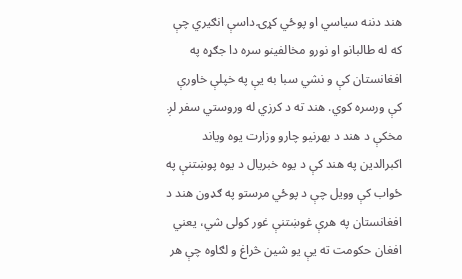هند دننه سیاسي او پوځي کړۍ داسې انګیري چې که له طالبانو او نورو مخالفینو سره دا جګړه په افغانستان کې و نشي سبا به یې په خپلې خاورې کې ورسره کوي. هند ته د کرزي له وروستي سفر لږ مخکې د هند د بهرنیو چارو وزارت یوه ویاند اکبرالدین په هند کې د یوه خبریال د یوه پوښتنې په ځواب کې وویل چې د پوځي مرستو په ګډون هند د افغانستان په هرې غوښتنې غور کولی شي، یعني افغان حکومت ته یې یو شین څراغ و لګاوه چې هر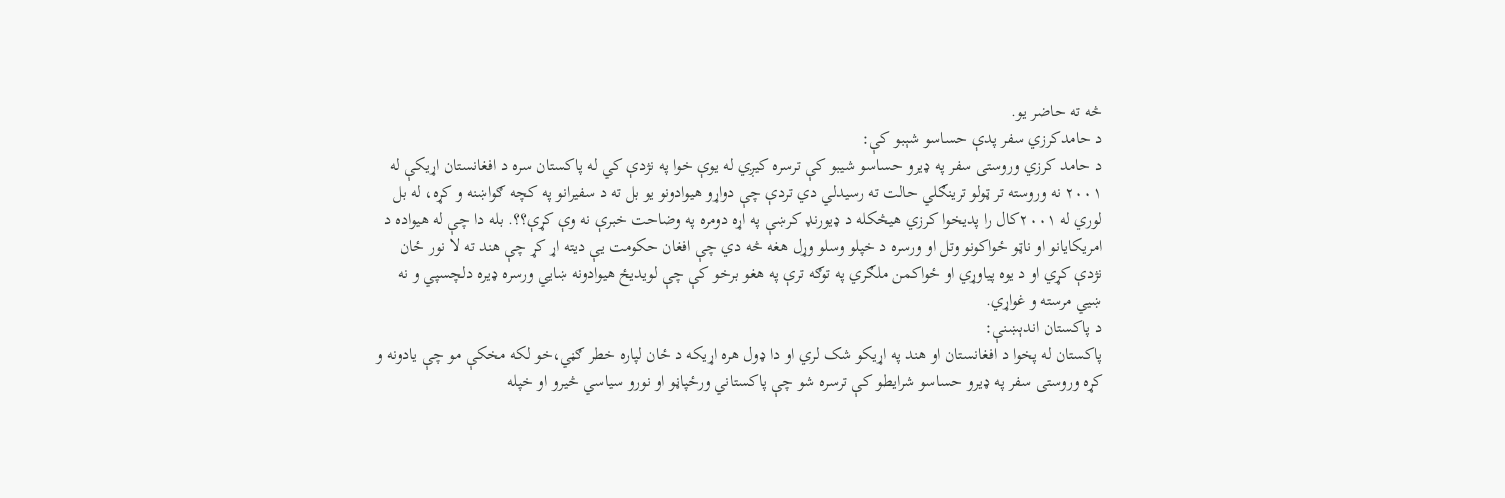څه ته حاضر یو.
د حامدکرزي سفر پدې حساسو شېبو کې:
د حامد کرزي وروستی سفر په ډیرو حساسو شیبو کې ترسره کیږي له یوې خوا په نژدې کي له پاکستان سره د افغانستان اړیکې له ۲۰۰۱ نه وروسته تر ټولو ترینګلي حالت ته رسیدلي دي تردې چې دواړو هیوادونو یو بل ته د سفیرانو په کچه ګواښنه و کړه، له بل لوري له ۲۰۰۱کال را پدیخوا کرزي هیڅکله د ډیورنډ کرښې په اړه دومره په وضاحت خبرې نه وې کړې؟؟. بله دا چې له هیواده د امریکایانو او ناټو ځواکونو وتل او ورسره د خپلو وسلو وړل هغه څه دي چې افغان حکومت یې دیته اړ کړ چې هند ته لا نور ځان نژدې کړي او د یوه پیاوړي او ځواکمن ملګري په توګه ترې په هغو برخو کې چې لویدیځ هیوادونه ښايي ورسره ډیره دلچسپي و نه ښيي مرسته و غواړي.
د پاکستان اندېښنې:
پاکستان له پخوا د افغانستان او هند په اړیکو شک لري او دا ډول هره اړیکه د ځان لپاره خطر ګڼي،خو لکه مخکې مو چې یادونه و کړه وروستی سفر په ډیرو حساسو شرایطو کې ترسره شو چې پاکستاني ورځپاڼو او نورو سیاسي څیرو او خپله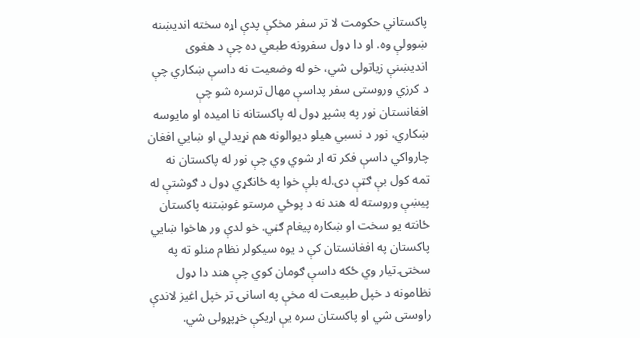پاکستاني حکومت لا تر سفر مخکې پدې اړه سخته اندیښنه ښوولې وه. او دا ډول سفرونه طبعي ده چې د هغوی اندیښنې زیاتولی شي، خو له وضعیت نه داسې ښکاري چې د کرزي وروستی سفر پداسې مهال ترسره شو چې افغانستان نور په بشپړ ډول له پاکستانه نا امیده او مایوسه ښکاري، نور د نسبي هیلو دیوالونه هم نړیدلي او ښايي افغان چارواکي داسې فکر ته اړ شوي وي چې نور له پاکستان نه تمه کول بې ګټې دی.له بلې خوا په ځانګړي ډول د ګوشتې له پیښې وروسته له هند نه د پوځي مرستو غوښتنه پاکستان ځانته یو سخت او ښکاره پیغام ګڼي. خو لدې ور هاخوا ښايي پاکستان په افغانستان کې د یوه سیکولر نظام منلو ته په سختۍ تیار وي ځکه داسې ګومان کوي چې هند دا ډول نظامونه د خپل طبیعت له مخې په اسانۍ تر خپل اغیز لاندې راوستی شي او پاکستان سره یې اړیکې خړپړولی شي.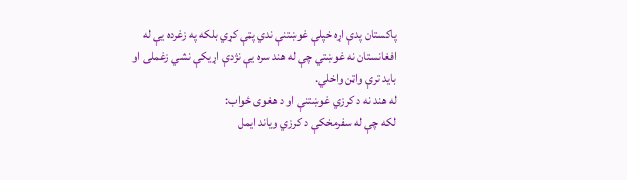پاکستان پدې اړه خپلې غوښتنې ندي پټې کړي بلکه په زغرده یې له افغانستان نه غوښتي چې له هند سره یې نژدې اړیکې نشي زغملی او باید ترې واټن واخلي.
له هند نه د کرزي غوښتنې او د هغوی ځواب:
لکه چې له سفرمخکې د کرزي ویاند ایمل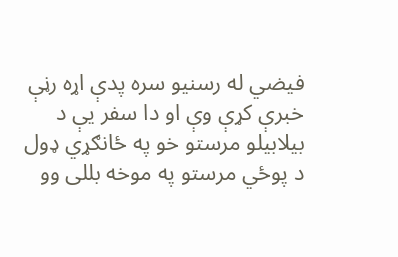فیضي له رسنیو سره پدې اړه رڼې خبرې کړې وې او دا سفر یې د بیلابیلو مرستو خو په ځانګړي ډول د پوځي مرستو په موخه بللی وو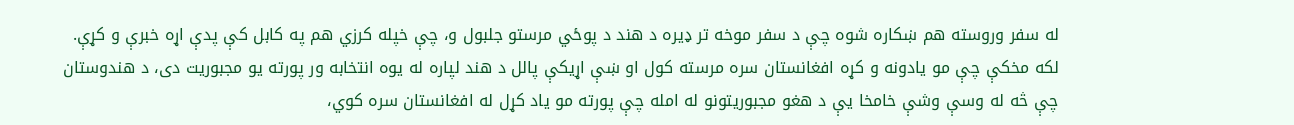له سفر وروسته هم ښکاره شوه چې د سفر موخه تر ډیره د هند د پوځي مرستو جلبول و، چې خپله کرزي هم په کابل کې پدې اړه خبرې و کړې. لکه مخکې چې مو یادونه و کړه افغانستان سره مرسته کول او ښې اړیکې پالل د هند لپاره له یوه انتخابه ور پورته یو مجبوریت دی، د هندوستان چې څه له وسې وشې خامخا یې د هغو مجبوریتونو له امله چې پورته مو یاد کړل له افغانستان سره کوي،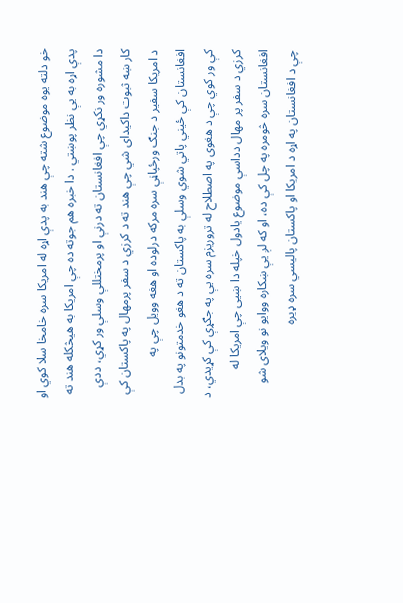خو دلته یوه موضوع شته چې هند به پدې اړه له امریکا سره خامخا سلا کوي او پدې اړه به یې نظر پوښتي . دا خبره هم جوته ده چې امریکا به هیڅکله هند ته دا مشوره ور نکړي چې افغانستان ته درنې او پرمختللې وسلې ور کړي، ددې کار ښه ثبوت داکیدای شي چې هند ته د کرزي د سفر پرمهال په پاکستان کې د امریکا سفیر د جنګ ورځپاڼې سره مرکه درلوده او هغه وویل چې په افغانستان کې ځیني پاتي شوي وسلې به پاکستان ته د هغو خدمتونو په بدل کې ور کوي چې د هغوی په اصطلاح له تروریزم سره یې په جګړې کې کړیدي، د کرزي د سفر پر مهال دداسې موضوع یادول خپله دا ښیی چې امریکا له افغانستان سره څومره په چل کې ده، او که لږ یې ښکاره ووایو نو ویلای شو چې د افغانستان په اړه د امریکا او پاکستان پالیسي سره ډیره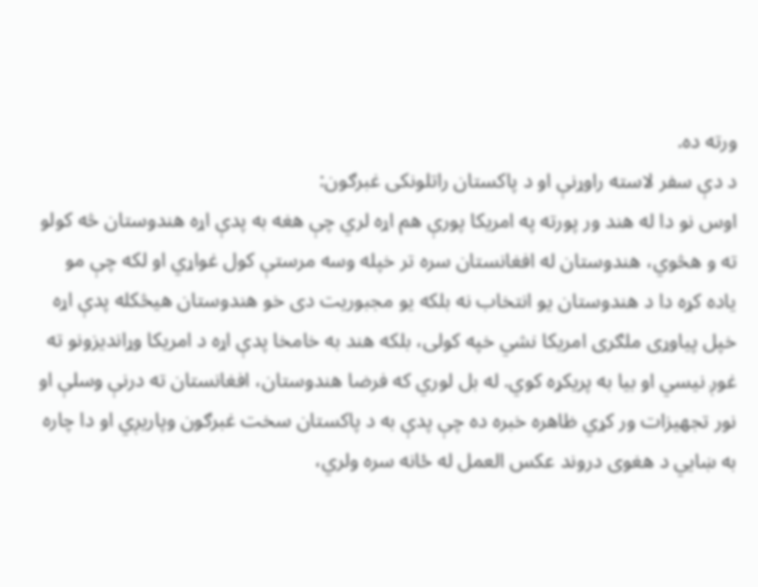ورته ده.
د دې سفر لاسته راوړنې او د پاکستان راتلونکی غبرګون:
اوس نو دا له هند ور پورته په امریکا پورې هم اړه لري چې هغه به پدې اړه هندوستان څه کولو ته و هڅوي، هندوستان له افغانستان سره تر خپله وسه مرستې کول غواړي او لکه چې مو یاده کړه دا د هندوستان یو انتخاب نه بلکه یو مجبوریت دی خو هندوستان هیڅکله پدې اړه خپل پیاوړی ملګری امریکا نشي خپه کولی، بلکه هند به خامخا پدې اړه د امریکا وړاندیزونو ته غوږ نیسي او بیا به پریکړه کوي. له بل لوري که فرضا هندوستان، افغانستان ته درنې وسلې او نور تجهیزات ور کړي ظاهره خبره ده چې پدې به د پاکستان سخت غبرګون وپاریږي او دا چاره به ښايي د هغوی دروند عکس العمل له ځانه سره ولري،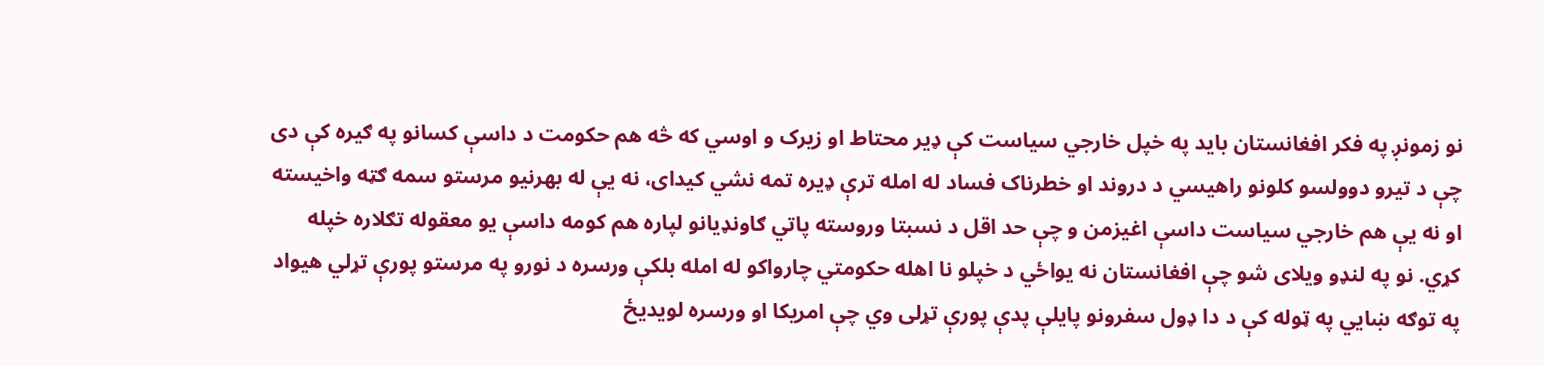نو زمونږ په فکر افغانستان باید په خپل خارجي سیاست کې ډیر محتاط او زیرک و اوسي که څه هم حکومت د داسې کسانو په ګیره کې دی چې د تیرو دوولسو کلونو راهیسي د دروند او خطرناک فساد له امله ترې ډیره تمه نشي کیدای، نه یې له بهرنیو مرستو سمه ګټه واخیسته او نه یې هم خارجي سیاست داسې اغیزمن و چې حد اقل د نسبتا وروسته پاتي ګاونډیانو لپاره هم کومه داسې یو معقوله تګلاره خپله کړي. نو په لنډو ویلای شو چې افغانستان نه یواځي د خپلو نا اهله حکومتي چارواکو له امله بلکې ورسره د نورو په مرستو پورې تړلي هیواد په توګه ښايي په ټوله کې د دا ډول سفرونو پایلې پدې پورې تړلی وي چې امریکا او ورسره لویدیځ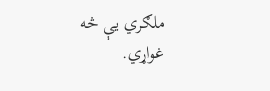ملګري یې څه غواړي.